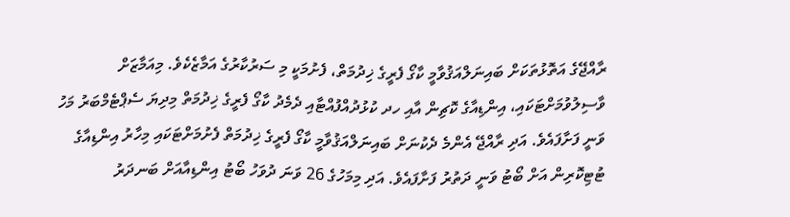ރާއްޖޭގެ އަތޮޅުތަކަށް ބައިނަލްއަޤުވާމީ ކާގޯ ފެރީގެ ޚިދުމަތް، ފެށުމަކީ މި ސަރުކާރުގެ އަމާޒެކެވެ. މިއަމާޒަށް ވާސިލުވުމަށްޓަކައި، އިންޑިއާގެ ކޮޗިން އާއި ހދ ކުޅުދުއްފުއްޓާއި ދެމެދު ކާގޯ ފެރީގެ ޚިދުމަތް މިދިޔަ ސެޕްޓެމްބަރު މަހު ވަނީ ފަށާފައެވެ. އަދި ރާއްޖޭ އެންމެ ދެކުނަށް ބައިނަލްއަޤުވާމީ ކާގޯ ފެރީގެ ޚިދުމަތް ފެށުމަށްޓަކައި މިހާރު އިންޑިއާގެ ޓުޓިކޮރިން އަށް ބޯޓު ވަނީ ދަތުރު ފަށާފައެވެ. އަދި މިމަހުގެ 26 ވަނަ ދުވަހު ބޯޓު އިންޑިއާއަށް ބަނދަރު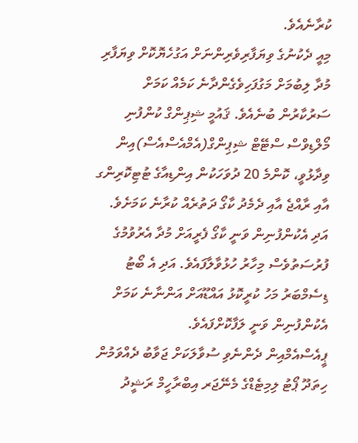ކުރާނެއެވެ.
މިއީ ދެކުނުގެ ވިޔަފާރިވެރިންނަށް އަގުހެޔޮކޮށް ވިޔަފާރި މުދާ ލިބުމަށް މަގުފަހިވެގެންދާނެ ކަމެއް ކަމަށް ސަރުކާރުން ބުނެއެވެ. ޤައުމީ ޝިޕިންގް ކުންފުނި މޯލްޑިވްސް ސްޓޭޓް ޝިޕިންގް(އެމްއެސްއެސް)އިން ވިދާޅުވީ، ކޮންމެ 20 ދުވަހަކުން އިންޑިއާގެ ޓުޓިކޮރިންގ އާއި ރާއްޖެ އާއި ދެމެދު ކާގޯ ދަތުރެއް ކުރާނެ ކަމަށެވެ. އަދި އެކުންފުނިން ވަނީ ކާގޯ ފެރީއަށް މުދާ އެރުވުމުގެ ފުރުސަތުވެސް މިހާރު ހުޅުވާލާފައެވެ. އަދި އެ ބޯޓު ޑިސެމްބަރު މަހު ކުރީކޮޅު އައްޑޫއަށް އަންނާނެ ކަމަށް އެކުންފުނިން ވަނީ ލަފާކޮށްފައެވެ.
ޕީއެސްއެމްއިން ދެންނެވި ސުވާލަކަށް ޖަވާބު ދެއްވަމުން ހިތަދޫ ޕޯޓު ލިމިޓެޑްގެ މެނޭޖަރ އިބްރާހީމް ރަޝީދު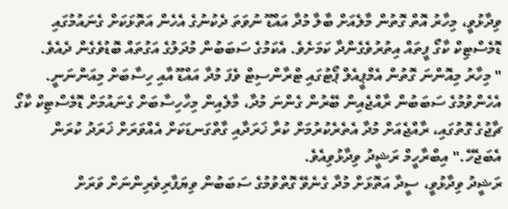ވިދާޅުވީ، މިހާރު އޮތް ގޮތުން މާލެއަށް ބާލާ މުދާ އައްޑޫ ނުވަތަ ދެކުނުގެ އެހެން އަތޮޅަކަށް ގެނައުމުގައި ޑޮމެސްޓިކް ކާގޯ ފީތައް އިތުރުވެގެންދާ ކަމަށެވެ. އެކަމުގެ ސަބަބުން މުދަލުގެ އަގުތައް ބޮޑުވެގެން ދެއެވެ.
" މިހާރު މިއޮންނަ ގޮތުން އެމްޕީއެލް ޕޯޓުގައި ޓްރާންސިޓް ވެފަ މުދާ އައްޑޫ އާއި ހިސާބަށް މިއަންނަނީ. އެހެންވުމުގެ ސަބަބުން ރާއްޖެއިން ބޭރުން ގެންނަ މުދާ، މާލެއިން މިހާހިސާބަށް ގެނައުމަށް ޑޮމެސްޓިކް ކާގޯ ޗާޖުގެ ގޮތުގައި، ރާއްޖެއަށް މުދާ އެތެރެކުރުމަށް ކުރާ ޚަރަދާއި ގާތްގަނޑަކަށް އެއްވަރަށް ޚަރަދު ކުރަން އެބަޖެހޭ." އިބްރާހީމް ރަޝީދު ވިދާޅުވިއެވެ.
ރަޝީދު ވިދާޅުވީ، ސީދާ އަތޮޅަށް މުދާ ގެނެވޭ ގޮތްވުމުގެ ސަބަބުން ވިޔަފާރިވެރިންނަށް ވަރަށް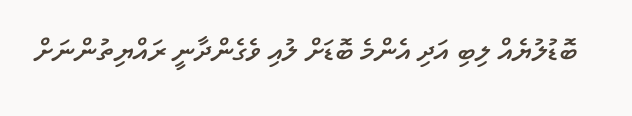ބޮޑުލުޔެއް ލިބި އަދި އެންމެ ބޮޑަށް ލުއި ވެގެންދާނީ ރައްޔިތުންނަށް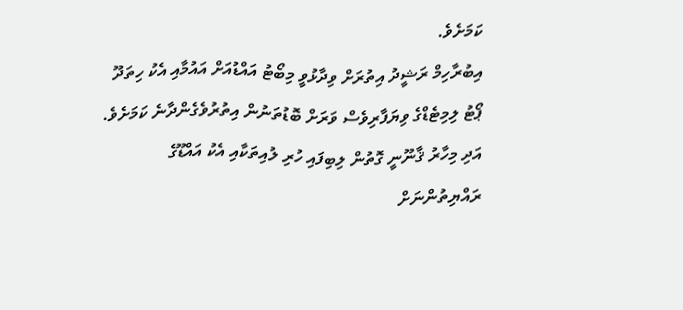ކަމަށެވެ.
އިބުރާހިމް ރަޝީދު އިތުރަށް ވިދާޅުވީ މިބޯޓު އައްޑުއަށް އައުމާއި އެކު ހިތަދޫ ޕޯޓު ލިމިޓެޑްގެ ވިޔަފާރިވެސް ވަރަށް ބޮޑުތަނުން އިތުރުވެގެންދާނެ ކަމަށެވެ. އަދި މިހާރު ޤާނޫނީ ގޮތުން ލިބިފައި ހުރި ލުއިތަކާއި އެކު އައްޑޫގެ ރައްޔިތުންނަށް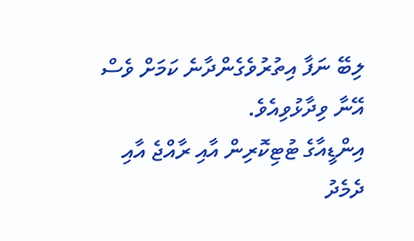ލިބޭ ނަފާ އިތުރުވެގެންދާނެ ކަމަށް ވެސް އޭނާ ވިދާޅުވިއެވެ.
އިންޑީއާގެ ޓުޓިކޮރިން އާއި ރާއްޖެ އާއި ދެމެދު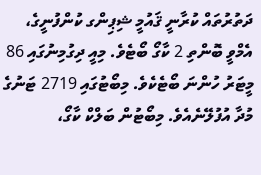ދަތުރުތައް ކުރާނީ ޤައުމީ ޝިޕިންގ ކުންފުނީގެ، އެމްވީ ބޮންތި 2 ކާގޯ ބޯޓެވެ. މިއީ ދިގުމިނުގައި 86 މީޓަރު ހުންނަ ބޯޓެކެވެ. މިބޯޓުގައި 2719 ޓަނުގެ މުދާ އުފުލޭނެއެވެ. މިބޯޓުން ބަލްކް ކާގޯ،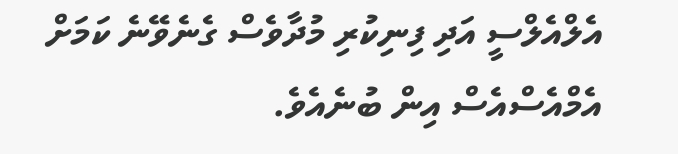އެލްއެލްސީ އަދި ފިނިކުރި މުދާވެސް ގެނެވޭނެ ކަމަށް އެމްއެސްއެސް އިން ބުނެއެވެ.